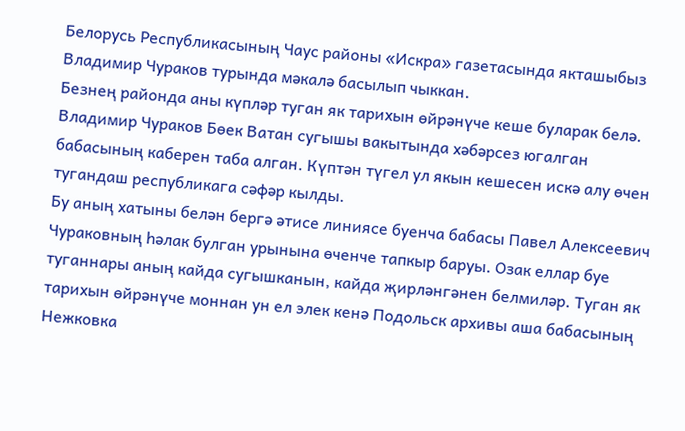Белорусь Республикасының Чаус районы «Искра» газетасында якташыбыз Владимир Чураков турында мәкалә басылып чыккан.
Безнең районда аны күпләр туган як тарихын өйрәнүче кеше буларак белә. Владимир Чураков Бөек Ватан сугышы вакытында хәбәрсез югалган бабасының каберен таба алган. Күптән түгел ул якын кешесен искә алу өчен тугандаш республикага сәфәр кылды.
Бу аның хатыны белән бергә әтисе линиясе буенча бабасы Павел Алексеевич Чураковның һәлак булган урынына өченче тапкыр баруы. Озак еллар буе туганнары аның кайда сугышканын, кайда җирләнгәнен белмиләр. Туган як тарихын өйрәнүче моннан ун ел элек кенә Подольск архивы аша бабасының Нежковка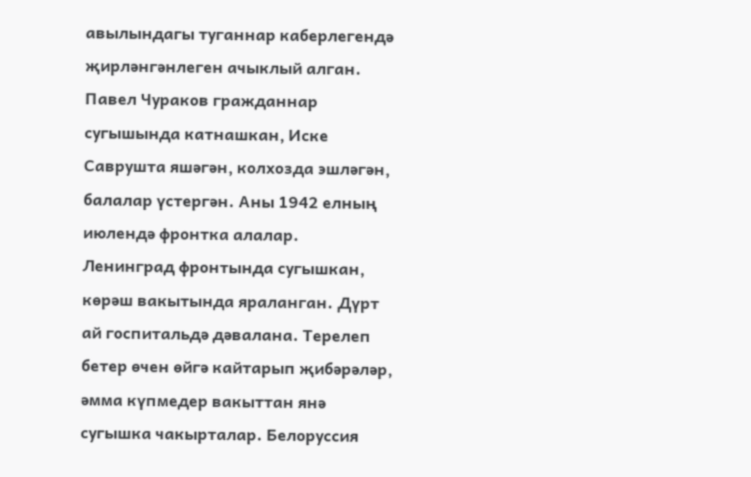авылындагы туганнар каберлегендә җирләнгәнлеген ачыклый алган.
Павел Чураков гражданнар сугышында катнашкан, Иске Саврушта яшәгән, колхозда эшләгән, балалар үстергән. Аны 1942 елның июлендә фронтка алалар. Ленинград фронтында сугышкан, көрәш вакытында яраланган. Дүрт ай госпитальдә дәвалана. Терелеп бетер өчен өйгә кайтарып җибәрәләр, әмма күпмедер вакыттан янә сугышка чакырталар. Белоруссия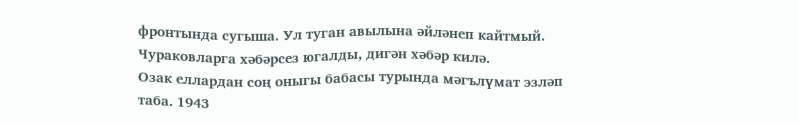фронтында сугыша. Ул туган авылына әйләнеп кайтмый. Чураковларга хәбәрсез югалды, дигән хәбәр килә.
Озак еллардан соң оныгы бабасы турында мәгълүмат эзләп таба. 1943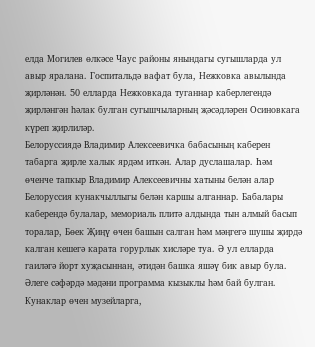елда Могилев өлкәсе Чаус районы янындагы сугышларда ул авыр яралана. Госпитальдә вафат була, Нежковка авылында җирләнән. 50 елларда Нежковкада туганнар каберлегендә җирләнгән һәлак булган сугышчыларның җәсәдләрен Осиновкага күреп җирлиләр.
Белоруссиядә Владимир Алексеевичка бабасының каберен табарга җирле халык ярдәм иткән. Алар дуслашалар. Һәм өченче тапкыр Владимир Алексеевичны хатыны белән алар Белоруссия кунакчыллыгы белән каршы алганнар. Бабалары каберендә булалар, мемориаль плитә алдында тын алмый басып торалар, Бөек Җиңү өчен башын салган һәм мәңгегә шушы җирдә калган кешегә карата горурлык хисләре туа. Ә ул елларда гаиләгә йорт хуҗасыннан, әтидән башка яшәү бик авыр була.
Әлеге сәфәрдә мәдәни программа кызыклы һәм бай булган. Кунаклар өчен музейларга,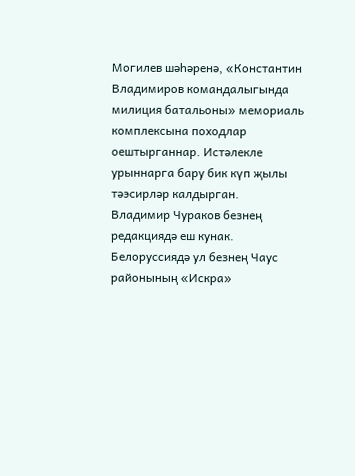Могилев шәһәренә, «Константин Владимиров командалыгында милиция батальоны» мемориаль комплексына походлар оештырганнар. Истәлекле урыннарга бару бик күп җылы тәэсирләр калдырган.
Владимир Чураков безнең редакциядә еш кунак. Белоруссиядә ул безнең Чаус районының «Искра»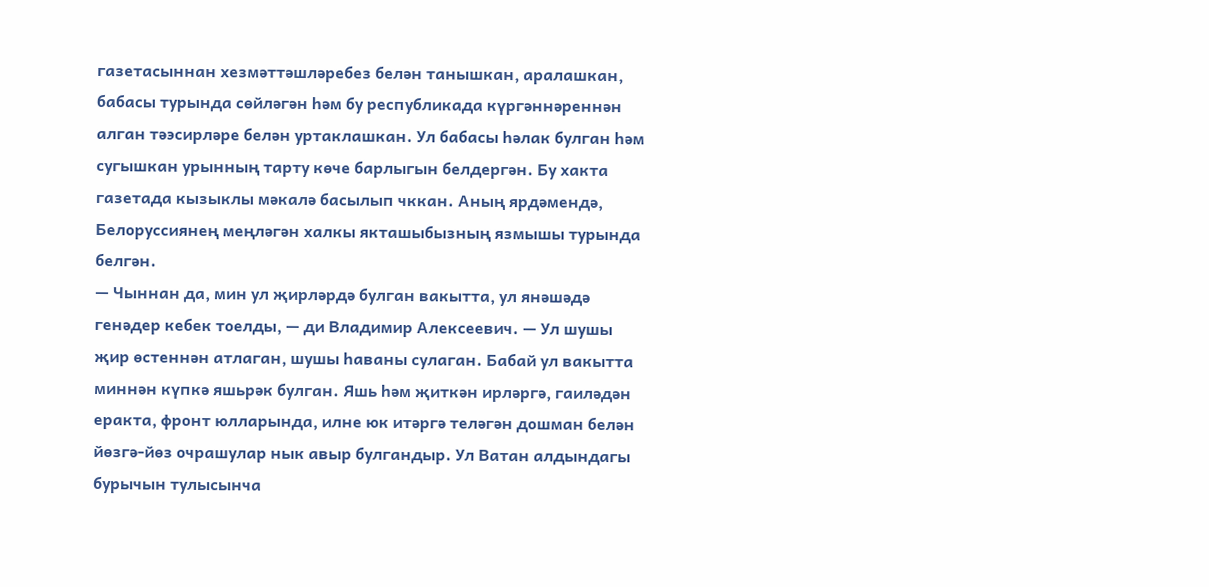газетасыннан хезмәттәшләребез белән танышкан, аралашкан, бабасы турында сөйләгән һәм бу республикада күргәннәреннән алган тәэсирләре белән уртаклашкан. Ул бабасы һәлак булган һәм сугышкан урынның тарту көче барлыгын белдергән. Бу хакта газетада кызыклы мәкалә басылып чккан. Аның ярдәмендә, Белоруссиянең меңләгән халкы якташыбызның язмышы турында белгән.
— Чыннан да, мин ул җирләрдә булган вакытта, ул янәшәдә генәдер кебек тоелды, — ди Владимир Алексеевич. — Ул шушы җир өстеннән атлаган, шушы һаваны сулаган. Бабай ул вакытта миннән күпкә яшьрәк булган. Яшь һәм җиткән ирләргә, гаиләдән еракта, фронт юлларында, илне юк итәргә теләгән дошман белән йөзгә-йөз очрашулар нык авыр булгандыр. Ул Ватан алдындагы бурычын тулысынча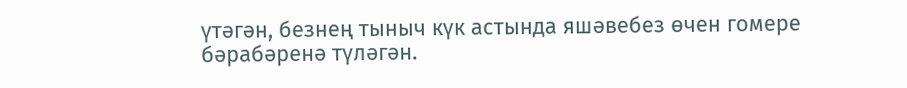үтәгән, безнең тыныч күк астында яшәвебез өчен гомере бәрабәренә түләгән.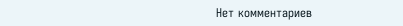Нет комментариев